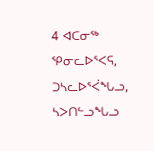4 ᐊᑕᓂᖅ ᕿᓂᓚᐅᕐᐸᕋ, ᑐᓴᓚᐅᕐᐹᖓᓗ, ᓴᐳᑎᓪᓗᖓᓗ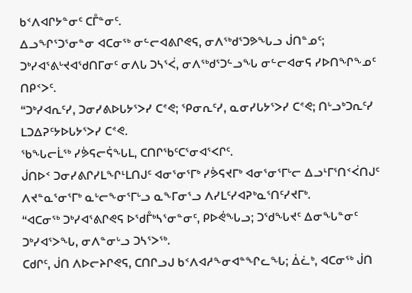ᑲᑉᐱᐊᒋᔭᓐᓂᑦ ᑕᒤᓐᓂᑦ.
ᐃᓗᖏᕐᑐᕐᓂᓐᓂ ᐊᑕᓂᖅ ᓂᓪᓕᐊᕕᒋᕙᕋ, ᓂᐱᖅᑯᕐᑐᕗᖓᓗ ᒎᑎᓐᓄᑦ; ᑐᒃᓯᐊᕐᕕᒡᔪᐊᖁᑎᒥᓂᑦ ᓂᐱᒐ ᑐᓴᕐᐹ, ᓂᐱᖅᑯᕐᑐᓪᓗᖓ ᓂᓪᓕᐊᓂᕋ ᓯᐅᑎᖏᖕᓄᑦ ᑎᑭᑉᐳᑦ.
“ᑐᒃᓯᐊᕆᑦᓯ, ᑐᓂᓯᕕᐅᒐᔭᕐᐳᓯ ᑕᕝᕙ; ᕿᓂᕆᑦᓯ, ᓇᓂᓯᒐᔭᕐᐳᓯ ᑕᕝᕙ; ᑎᒡᓗᒃᑐᕆᑦᓯ ᒪᑐᐃᕈᑦᔭᐅᒐᔭᕐᐳᓯ ᑕᕝᕙ.
ᖃᖓᓕᒫᖅ ᓯᕘᕋᓕᕌᖓᒪ, ᑕᑎᒋᖃᑦᑕᕐᓂᐊᕐᐸᒋᑦ.
ᒎᑎᐅᑉ ᑐᓂᓯᕕᒋᓯᒪᖏᒻᒪᑎᒍᑦ ᐊᓂᕐᓂᕐᒥᒃ ᓯᕘᕋᔪᒥᒃ ᐊᓂᕐᓂᕐᒥᒡᓕ ᐃᓗᒻᒥᕐᑎᑉᐹᑎᒍᑦ ᐱᔪᓐᓇᕐᓂᕐᒥᒃ ᓇᒡᓕᖕᓂᕐᒥᒡᓗ ᓇᖕᒥᓂᕐᓗ ᐱᓯᒪᑦᓯᐊᕈᒃᓇᕐᑎᑦᓯᔪᒥᒃ.
“ᐊᑕᓂᖅ ᑐᒃᓯᐊᕐᕕᒋᕙᕋ ᐅᖁᒤᒃᓴᕐᓂᓐᓂᑦ, ᑭᐅᕚᖓᓗ; ᑐᖁᖓᔪᑦ ᐃᓂᖓᓐᓂᑦ ᑐᒃᓯᐊᕐᐳᖓ, ᓂᐱᓐᓂᒡᓗ ᑐᓴᕐᐳᖅ.
ᑕᑯᒋᑦ, ᒎᑎ ᐱᐅᓕᔨᒋᕙᕋ, ᑕᑎᒋᓗᒍ ᑲᑉᐱᐊᓱᖕᓂᐊᓐᖏᓚᖓ; ᐄᓛᒃ, ᐊᑕᓂᖅ ᒎᑎ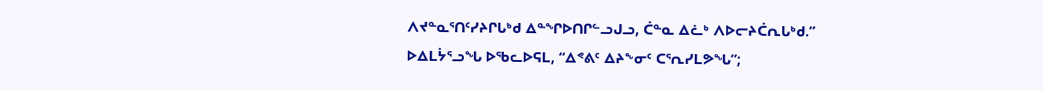ᐱᔪᓐᓇᕐᑎᑦᓯᔨᒋᒐᒃᑯ ᐃᓐᖏᐅᑎᒋᓪᓗᒍᓗ, ᑖᓐᓇ ᐃᓛᒃ ᐱᐅᓕᔨᑖᕆᒐᒃᑯ.”
ᐅᐃᒪᔮᕐᓗᖓ ᐅᖃᓚᐅᕋᒪ, “ᐃᕝᕕᑦ ᐃᔨᖕᓂᑦ ᑕᕐᕆᓯᒪᕗᖓ”;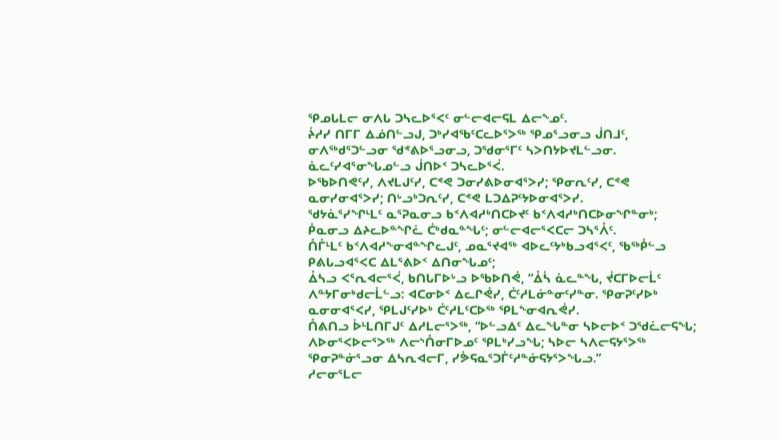ᕿᓄᒐᒪᓕ ᓂᐱᒐ ᑐᓴᓚᐅᕐᐸᑦ ᓂᓪᓕᐊᓕᕋᒪ ᐃᓕᖕᓄᑦ.
ᔩᓱᓯ ᑎᒥᒥ ᐃᓅᑎᓪᓗᒍ, ᑐᒃᓯᐊᖃᑦᑕᓚᐅᕐᐳᖅ ᕿᓄᕐᓗᓂᓗ ᒎᑎᒧᑦ, ᓂᐱᖅᑯᕐᑐᓪᓗᓂ ᖁᕝᕕᐅᕐᓗᓂᓗ, ᑐᖁᓂᕐᒥᑦ ᓴᐳᑎᔭᐅᔪᒪᓪᓗᓂ. ᓈᓚᑦᓯᐊᕐᓂᖓᓄᓪᓗ ᒎᑎᐅᑉ ᑐᓴᓚᐅᕐᐹ.
ᐅᖃᐅᑎᕙᑦᓯ, ᐱᔪᒪᒍᑦᓯ, ᑕᕝᕙ ᑐᓂᓯᕕᐅᓂᐊᕐᐳᓯ; ᕿᓂᕆᑦᓯ, ᑕᕝᕙ ᓇᓂᓯᓂᐊᕐᐳᓯ; ᑎᒡᓗᒃᑐᕆᑦᓯ, ᑕᕝᕙ ᒪᑐᐃᕈᑦᔭᐅᓂᐊᕐᐳᓯ.
ᖁᔭᓈᕐᓯᖏᒻᒪᑦ ᓇᕐᕈᓇᓂᓗ ᑲᑉᐱᐊᓱᒃᑎᑕᐅᔪᑦ ᑲᑉᐱᐊᓱᒃᑎᑕᐅᓂᖏᓐᓂᒃ; ᑮᓇᓂᓗ ᐃᔨᓚᐅᓐᖏᓛ ᑖᒃᑯᓇᓐᖓᑦ; ᓂᓪᓕᐊᓕᕐᐸᑕᓕ ᑐᓴᕐᐰᑦ.
ᑍᒤᒻᒪᑦ ᑲᑉᐱᐊᓱᖕᓂᐊᓐᖏᓚᒍᑦ, ᓄᓇᕐᔪᐊᖅ ᐊᐅᓚᑦᔭᒃᑲᓗᐊᕐᐸᑦ, ᖃᖅᑬᓪᓗ ᑭᕕᒐᓗᐊᕐᐸᑕ ᐃᒪᕐᕕᐅᑉ ᐃᑎᓂᖓᓄᑦ;
ᐂᓴᓗ ᐸᕐᕆᐊᓕᕐᐹ, ᑲᑎᒐᒥᐅᒡᓗ ᐅᖃᐅᑎᕚ, “ᐂᓵ ᓈᓚᓐᖓ, ᔫᑕᒥᐅᓕᒫᑦ ᐱᓐᔭᒥᓂᒃᑯᓕᒫᓪᓗ: ᐊᑕᓂᐅᑉ ᐃᓚᒋᕚᓯ, ᑖᑦᓱᒪᓃᓐᓂᑦᓯᓐᓂ. ᕿᓂᕈᑦᓯᐅᒃ ᓇᓂᓂᐊᕐᐸᓯ, ᕿᒪᒍᑦᓯᐅᒃ ᑖᑦᓱᒪᑦᑕᐅᖅ ᕿᒪᖕᓂᐊᕆᕚᓯ.
ᑍᕕᑎᓗ ᐆᒻᒪᑎᒥᒍᑦ ᐃᓱᒪᓕᕐᐳᖅ, “ᐅᓪᓗᐃᑦ ᐃᓚᖓᓐᓂ ᓴᐅᓕᐅᑉ ᑐᖁᓛᓕᕋᖓ; ᐱᐅᓂᕐᐸᐅᓕᕐᐳᖅ ᐱᓕᔅᑍᓂᒥᐅᓄᑦ ᕿᒪᒃᓯᓗᖓ; ᓴᐅᓕ ᓴᐱᓕᕋᔭᕐᐳᖅ ᕿᓂᕈᓐᓃᕐᓗᓂ ᐃᓴᕆᐊᓕᒥ, ᓯᕘᕋᓇᕐᑐᒦᑦᓱᓐᓃᕋᔭᕐᐳᖓᓗ.”
ᓱᓕᓂᕐᒪᓕ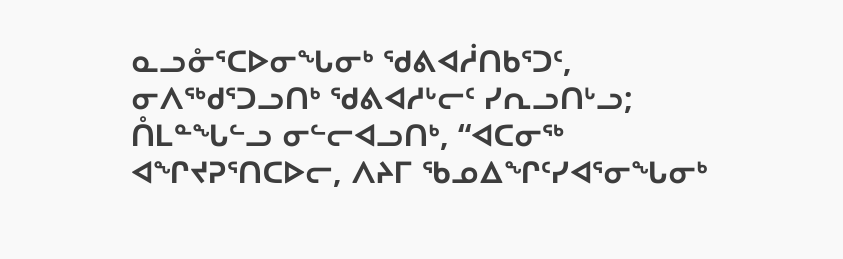ᓇᓗᓁᕐᑕᐅᓂᖓᓂᒃ ᖁᕕᐊᓲᑎᑲᕐᑐᑦ, ᓂᐱᖅᑯᕐᑐᓗᑎᒃ ᖁᕕᐊᓱᒡᓕᑦ ᓯᕆᓗᑎᒡᓗ; ᑍᒪᓐᖓᓪᓗ ᓂᓪᓕᐊᓗᑎᒃ, “ᐊᑕᓂᖅ ᐊᖏᔪᕈᕐᑎᑕᐅᓕ, ᐱᔨᒥ ᖃᓄᐃᖏᑦᓯᐊᕐᓂᖓᓂᒃ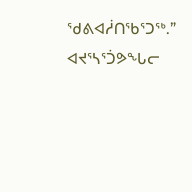ᖁᕕᐊᓲᑎᖃᕐᑐᖅ.”
ᐊᔪᕐᓴᕐᑑᕗᖓᓕ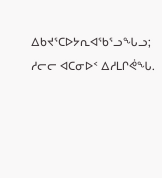ᐃᑲᔪᕐᑕᐅᔭᕆᐊᖃᕐᓗᖓᓗ; ᓱᓕᓕ ᐊᑕᓂᐅᑉ ᐃᓱᒪᒋᕚᖓ.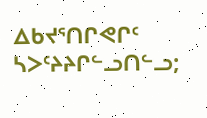ᐃᑲᔪᕐᑎᒋᕙᒋᑦ ᓴᐳᑦᔨᔨᒋᓪᓗᑎᓪᓗ;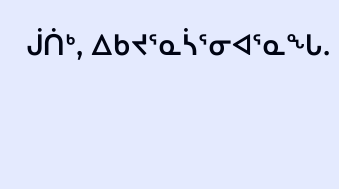ᒎᑏᒃ, ᐃᑲᔪᕐᓇᓵᕐᓂᐊᕐᓇᖓ.